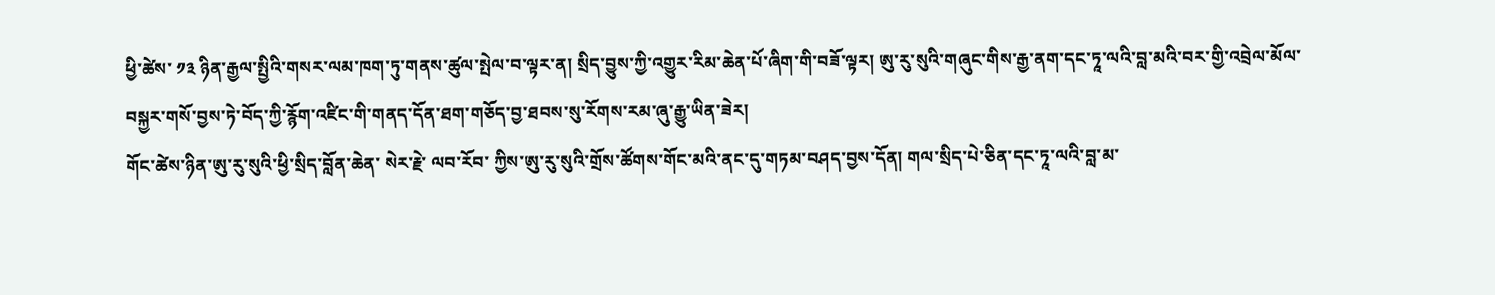ཕྱི་ཚེས་ ༡༣ ཉིན་རྒྱལ་སྤྱིའི་གསར་ལམ་ཁག་ཏུ་གནས་ཚུལ་སྤེལ་བ་ལྟར་ན། སྲིད་བྱུས་ཀྱི་འགྱུར་རིམ་ཆེན་པོ་ཞིག་གི་བཟོ་ལྟར། ཨུ་རུ་སུའི་གཞུང་གིས་རྒྱ་ནག་དང་ཏཱ་ལའི་བླ་མའི་བར་གྱི་འབྲེལ་མོལ་བསྐྱར་གསོ་བྱས་ཏེ་བོད་ཀྱི་རྙོག་འཛིང་གི་གནད་དོན་ཐག་གཅོད་བྱ་ཐབས་སུ་རོགས་རམ་ཞུ་རྒྱུ་ཡིན་ཟེར།
གོང་ཚེས་ཉིན་ཨུ་རུ་སུའི་ཕྱི་སྲིད་བློན་ཆེན་ སེར་རྗེ་ ལབ་རོབ་ ཀྱིས་ཨུ་རུ་སུའི་གྲོས་ཚོགས་གོང་མའི་ནང་དུ་གཏམ་བཤད་བྱས་དོན། གལ་སྲིད་པེ་ཅིན་དང་ཏཱ་ལའི་བླ་མ་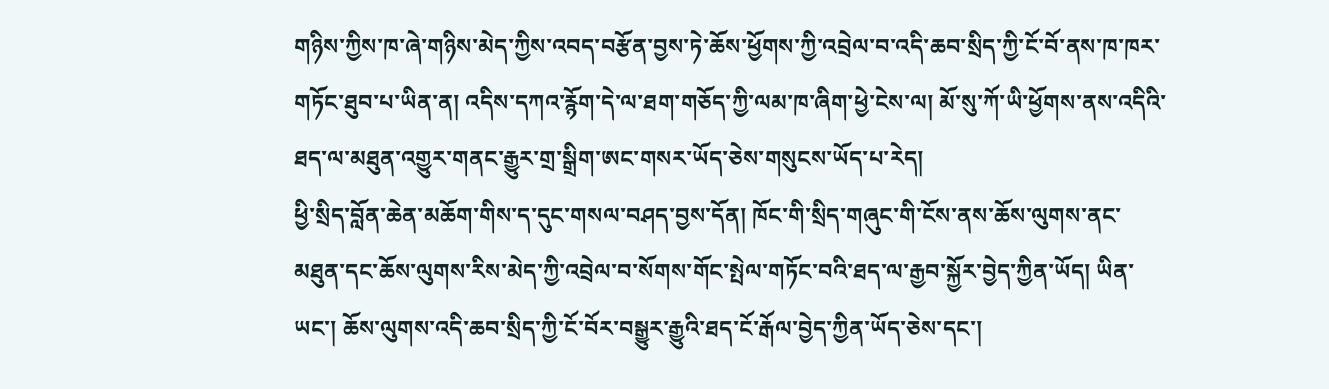གཉིས་ཀྱིས་ཁ་ཞེ་གཉིས་མེད་ཀྱིས་འབད་བརྩོན་བྱས་ཏེ་ཆོས་ཕྱོགས་ཀྱི་འབྲེལ་བ་འདི་ཆབ་སྲིད་ཀྱི་ངོ་བོ་ནས་ཁ་ཁར་གཏོང་ཐུབ་པ་ཡིན་ན། འདིས་དཀའ་རྙོག་དེ་ལ་ཐག་གཅོད་ཀྱི་ལམ་ཁ་ཞིག་ཕྱེ་ངེས་ལ། མོ་སུ་ཀོ་ཡི་ཕྱོགས་ནས་འདིའི་ཐད་ལ་མཐུན་འགྱུར་གནང་རྒྱུར་གྲ་སྒྲིག་ཨང་གསར་ཡོད་ཅེས་གསུངས་ཡོད་པ་རེད།
ཕྱི་སྲིད་བློན་ཆེན་མཆོག་གིས་ད་དུང་གསལ་བཤད་བྱས་དོན། ཁོང་གི་སྲིད་གཞུང་གི་ངོས་ནས་ཆོས་ལུགས་ནང་མཐུན་དང་ཆོས་ལུགས་རིས་མེད་ཀྱི་འབྲེལ་བ་སོགས་གོང་སྤེལ་གཏོང་བའི་ཐད་ལ་རྒྱབ་སྐྱོར་བྱེད་ཀྱིན་ཡོད། ཡིན་ཡང་། ཆོས་ལུགས་འདི་ཆབ་སྲིད་ཀྱི་ངོ་བོར་བསྒྱུར་རྒྱུའི་ཐད་ངོ་རྒོལ་བྱེད་ཀྱིན་ཡོད་ཅེས་དང་།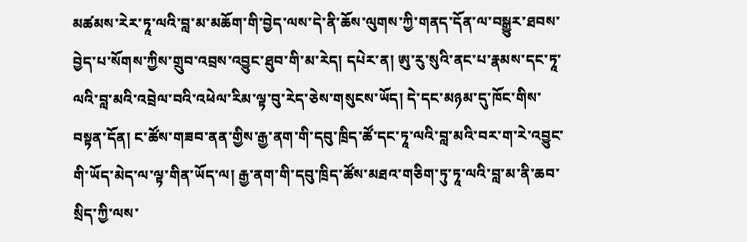མཚམས་རེར་ཏཱ་ལའི་བླ་མ་མཆོག་གི་བྱེད་ལས་དེ་ནི་ཆོས་ལུགས་ཀྱི་གནད་དོན་ལ་བསྒྱུར་ཐབས་བྱེད་པ་སོགས་ཀྱིས་གྲུབ་འབྲས་འབྱུང་ཐུབ་གི་མ་རེད། དཔེར་ན། ཨུ་རུ་སུའི་ནང་པ་རྣམས་དང་ཏཱ་ལའི་བླ་མའི་འབྲེལ་བའི་འཕེལ་རིམ་ལྟ་བུ་རེད་ཅེས་གསུངས་ཡོད། དེ་དང་མཉམ་དུ་ཁོང་གིས་བསྟན་དོན། ང་ཚོས་གཟབ་ནན་གྱིས་རྒྱ་ནག་གི་དབུ་ཁྲིད་ཚོ་དང་ཏཱ་ལའི་བླ་མའི་བར་ག་རེ་འབྱུང་གི་ཡོད་མེད་ལ་ལྟ་གིན་ཡོད་ལ། རྒྱ་ནག་གི་དབུ་ཁྲིད་ཚོས་མཐའ་གཅིག་ཏུ་ཏཱ་ལའི་བླ་མ་ནི་ཆབ་སྲིད་ཀྱི་ལས་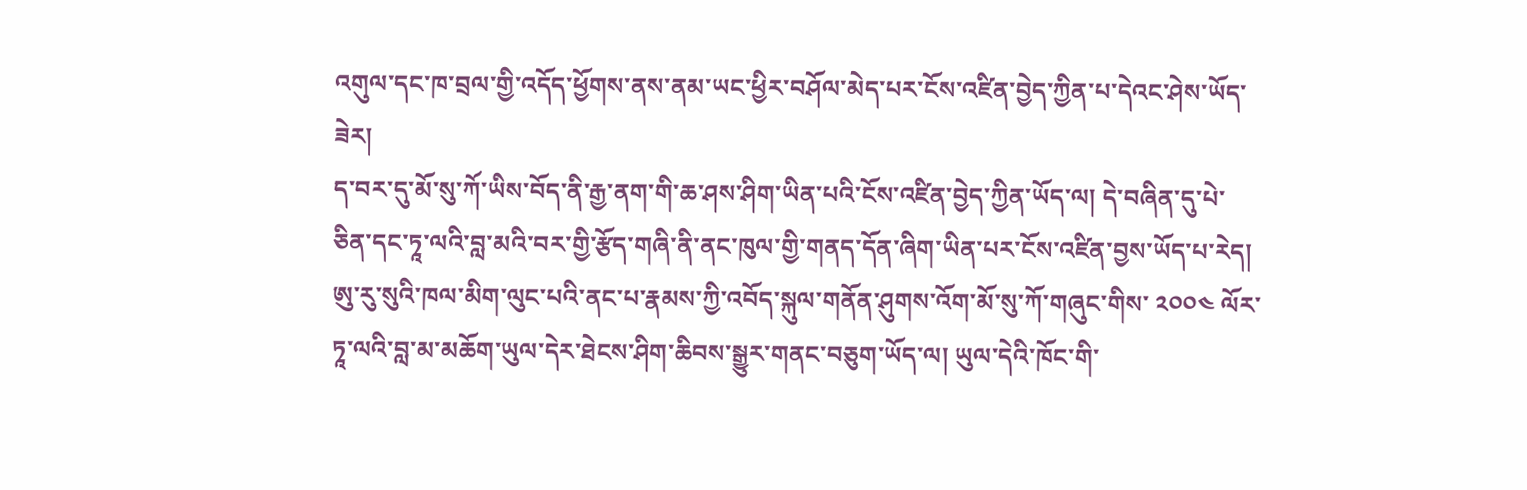འགུལ་དང་ཁ་བྲལ་གྱི་འདོད་ཕྱོགས་ནས་ནམ་ཡང་ཕྱིར་བཤོལ་མེད་པར་ངོས་འཛིན་བྱེད་ཀྱིན་པ་དེའང་ཤེས་ཡོད་ཟེར།
ད་བར་དུ་མོ་སུ་ཀོ་ཡིས་བོད་ནི་རྒྱ་ནག་གི་ཆ་ཤས་ཤིག་ཡིན་པའི་ངོས་འཛིན་བྱེད་ཀྱིན་ཡོད་ལ། དེ་བཞིན་དུ་པེ་ཅིན་དང་ཏཱ་ལའི་བླ་མའི་བར་གྱི་རྩོད་གཞི་ནི་ནང་ཁུལ་གྱི་གནད་དོན་ཞིག་ཡིན་པར་ངོས་འཛིན་བྱས་ཡོད་པ་རེད།
ཨུ་རུ་སུའི་ཁལ་མིག་ལུང་པའི་ནང་པ་རྣམས་ཀྱི་འབོད་སྐུལ་གནོན་ཤུགས་འོག་མོ་སུ་ཀོ་གཞུང་གིས་ ༢༠༠༤ ལོར་ཏཱ་ལའི་བླ་མ་མཆོག་ཡུལ་དེར་ཐེངས་ཤིག་ཆིབས་སྒྱུར་གནང་བཅུག་ཡོད་ལ། ཡུལ་དེའི་ཁོང་གི་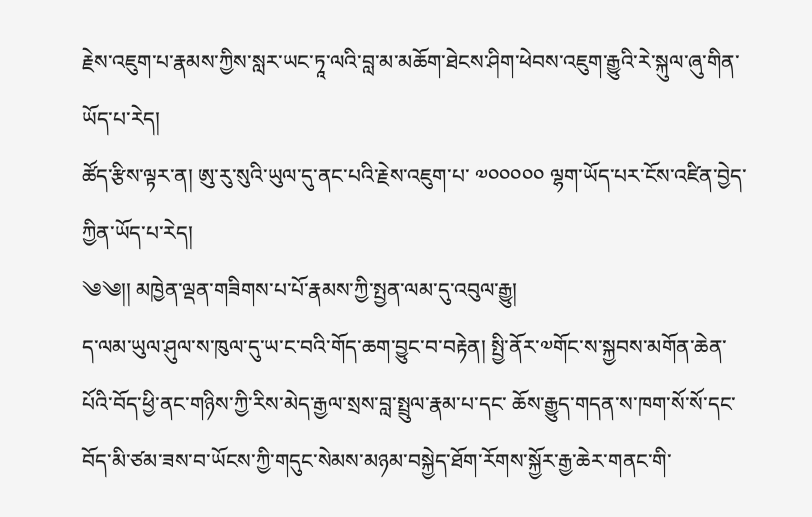རྗེས་འཇུག་པ་རྣམས་ཀྱིས་སླར་ཡང་ཏཱ་ལའི་བླ་མ་མཆོག་ཐེངས་ཤིག་ཕེབས་འཇུག་རྒྱུའི་རེ་སྐུལ་ཞུ་གིན་ཡོད་པ་རེད།
ཚོད་རྩིས་ལྟར་ན། ཨུ་རུ་སུའི་ཡུལ་དུ་ནང་པའི་རྗེས་འཇུག་པ་ ༧༠༠༠༠༠ ལྷག་ཡོད་པར་ངོས་འཛིན་བྱེད་ཀྱིན་ཡོད་པ་རེད།
༄༄།། མཁྱེན་ལྡན་གཟིགས་པ་པོ་རྣམས་ཀྱི་སྤྱན་ལམ་དུ་འབུལ་རྒྱུ།
ད་ལམ་ཡུལ་ཤུལ་ས་ཁུལ་དུ་ཡ་ང་བའི་གོད་ཆག་བྱུང་བ་བརྟེན། སྤྱི་ནོར་༧གོང་ས་སྐྱབས་མགོན་ཆེན་པོའི་བོད་ཕྱི་ནང་གཉིས་ཀྱི་རིས་མེད་རྒྱལ་སྲས་བླ་སྤྲུལ་རྣམ་པ་དང་ ཆོས་རྒྱུད་གདན་ས་ཁག་སོ་སོ་དང་ བོད་མི་ཅ༹མ་ཟས་བ་ཡོངས་ཀྱི་གདུང་སེམས་མཉམ་བསྐྱེད་ཐོག་རོགས་སྐྱོར་རྒྱ་ཆེར་གནང་གི་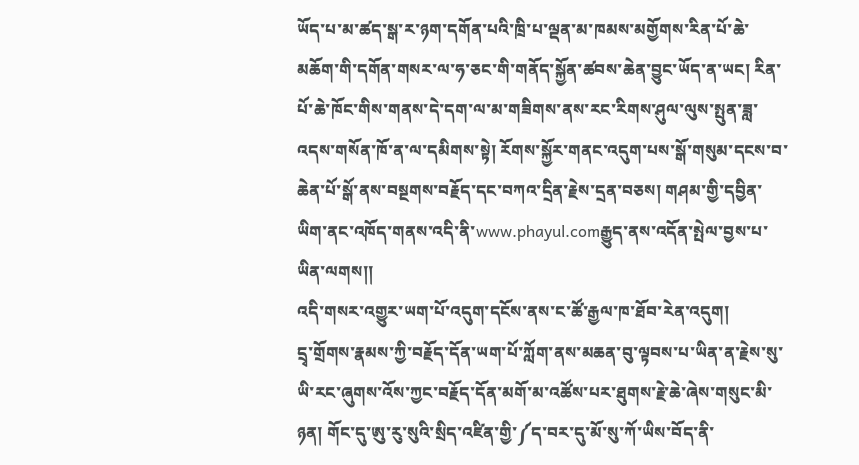ཡོད་པ་མ་ཆ༹ད་སྒ་ར་ཉག་དགོན་པའི་ཁྲི་པ་ལྡན་མ་ཁམས་མགྱོགས་རིན་པོ་ཆེ་མཆོག་གི་དགོན་གསར་ལ་ཧ་ཅང་གི་གནོད་སྐྱོན་ཆ༹བས་ཆེན་བྱུང་ཡོད་ན་ཡང། རིན་པོ་ཆེ་ཁོང་གིས་གནས་དེ་དག་ལ་མ་གཟིགས་ནས་རང་རིགས་ཤུལ་ལུས་སྤུན་ཟླ་འདས་གསོན་ཁོ་ན་ལ་དམིགས་སྟེ། རོགས་སྐྱོར་གནང་འདུག་པས་སྒོ་གསུམ་དངས་བ་ཆེན་པོ་སྒོ་ནས་བསྔགས་བརྗོད་དང་བཀའ་དྲིན་རྗེས་དྲན་བཅས། གཤམ་གྱི་དབྱིན་ཡིག་ནང་འཁོད་གནས་འདི་ནི་www.phayul.comརྒྱུད་ནས་འདོན་སྤེལ་བྱས་པ་ཡིན་ལགས།།
འདི་གསར་འགྱུར་ཡག་པོ་འདུག་དངོས་ནས་ང་ཚོ་རྒྱལ་ཁ་ཐོབ་རེན་འདུག།
དྲྭ་གྲོགས་རྣམས་ཀྱི་བརྗོད་དོན་ཡག་པོ་ཀློག་ནས་མཆན་བུ་ལྟབས་པ་ཡིན་ན་རྗེས་སུ་ཡི་རང་ཞུགས་འོས་ཀྱང་བརྗོད་དོན་མགོ་མ་འཚོས་པར་ཐུགས་རྗེ་ཆེ་ཞེས་གསུང་མི་ཉན། གོང་དུ་ཨུ་རུ་སུའི་སྲིད་འཛིན་གྱི་༼ད་བར་དུ་མོ་སུ་ཀོ་ཡིས་བོད་ནི་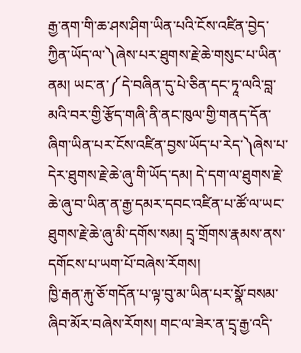རྒྱ་ནག་གི་ཆ་ཤས་ཤིག་ཡིན་པའི་ངོས་འཛིན་བྱེད་ཀྱིན་ཡོད་ལ་༽ཞེས་པར་ཐུགས་རྗེ་ཆེ་གསུང་པ་ཡིན་ནམ། ཡང་ན་༼དེ་བཞིན་དུ་པེ་ཅིན་དང་ཏཱ་ལའི་བླ་མའི་བར་གྱི་རྩོད་གཞི་ནི་ནང་ཁུལ་གྱི་གནད་དོན་ཞིག་ཡིན་པར་ངོས་འཛིན་བྱས་ཡོད་པ་རེད་༽ཞེས་པ་དེར་ཐུགས་རྗེ་ཆེ་ཞུ་གི་ཡོད་དམ། དེ་དག་ལ་ཐུགས་རྗེ་ཆེ་ཞུ་བ་ཡིན་ན་རྒྱ་དམར་དབང་འཛིན་པ་ཚོ་ལ་ཡང་ཐུགས་རྗེ་ཆེ་ཞུ་མི་དགོས་སམ། དྲྭ་གྲོགས་རྣམས་ནས་དགོངས་པ་ཡག་པོ་བཞེས་རོགས།
ཁྱི་རྒན་རྐུ་ཅོ་གདོན་པ་ལྟ་བུ་མ་ཡིན་པར་སྣོ་བསམ་ཞིབ་མོར་བཞེས་རོགས། གང་ལ་ཟེར་ན་དྲྭ་རྒྱ་འདི་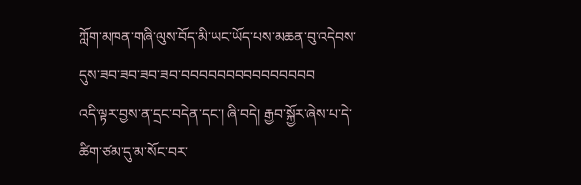ཀློག་མཁན་གཞི་ལུས་བོད་མི་ཡང་ཡོད་པས་མཆན་བུ་འདེབས་དུས་ཟབ་ཟབ་ཟབ་ཟབ་བབབབབབབབབབབབབབབ
འདི་ལྟར་བྱས་ན་དྲང་བདེན་དང་། ཞི་བདེ། རྒྱབ་སྐྱོར་ཞེས་པ་དེ་ཚིག་ཙམ་དུ་མ་སོང་བར་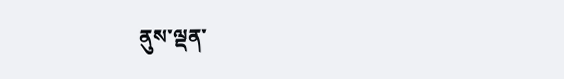ནུས་ལྡན་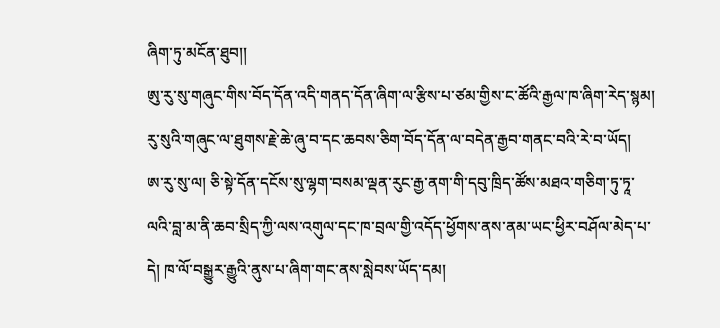ཞིག་ཏུ་མངོན་ཐུབ།།
ཨུ་རུ་སུ་གཞུང་གིས་བོད་དོན་འདི་གནད་དོན་ཞིག་ལ་རྩིས་པ་ཙམ་གྱིས་ང་ཚོའི་རྒྱལ་ཁ་ཞིག་རེད་སྙམ། རུ་སུའི་གཞུང་ལ་ཐུགས་རྗེ་ཆེ་ཞུ་བ་དང་ཆབས་ཅིག་བོད་དོན་ལ་བདེན་རྒྱབ་གནང་བའི་རེ་བ་ཡོད།
ཨ་རུ་སུ་ལ། ཅི་སྟེ་དོན་དངོས་སུ་ལྷག་བསམ་ལྡན་རུང་རྒྱ་ནག་གི་དབུ་ཁྲིད་ཚོས་མཐའ་གཅིག་ཏུ་ཏཱ་ལའི་བླ་མ་ནི་ཆབ་སྲིད་ཀྱི་ལས་འགུལ་དང་ཁ་བྲལ་གྱི་འདོད་ཕྱོགས་ནས་ནམ་ཡང་ཕྱིར་བཤོལ་མེད་པ་དེ། ཁ་ལོ་བསྒྱུར་རྒྱུའི་ནུས་པ་ཞིག་གང་ནས་སླེབས་ཡོད་དམ།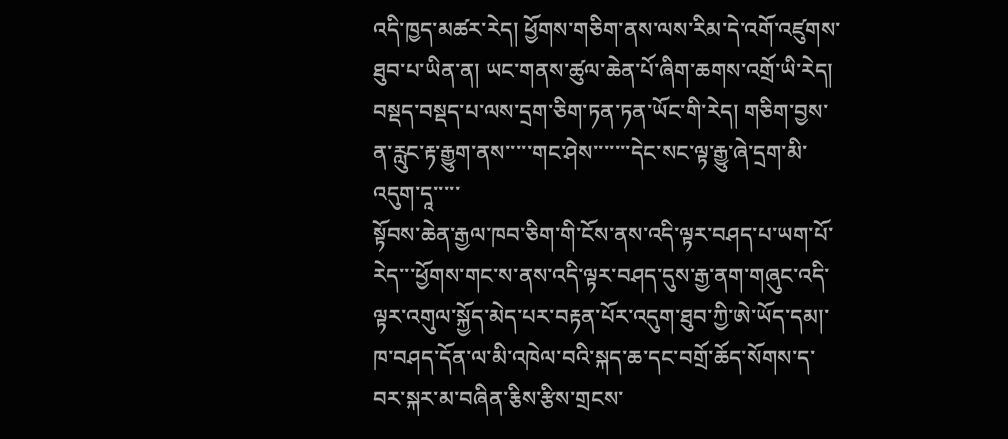འདི་ཁྱད་མཚར་རེད། ཕྱོགས་གཅིག་ནས་ལས་རིམ་དེ་འགོ་འཛུགས་ཐུབ་པ་ཡིན་ན། ཡང་གནས་ཚུལ་ཆེན་པོ་ཞིག་ཆགས་འགྲོ་ཡི་རེད། བསྡད་བསྡད་པ་ལས་དྲག་ཅིག་ཏན་ཏན་ཡོང་གི་རེད། གཅིག་བྱས་ན་རླུང་རྟ་རྒྱུག་ནས་་་་་གང་ཤེས་་་་་་་དེང་སང་ལྟ་རྒྱུ་ཞེ་དྲག་མི་འདུག་དཱ་་་་་
སྟོབས་ཆེན་རྒྱལ་ཁབ་ཅིག་གི་ངོས་ནས་འདི་ལྟར་བཤད་པ་ཡག་པོ་རེད་་་ཕྱོགས་གང་ས་ནས་འདི་ལྟར་བཤད་དུས་རྒྱ་ནག་གཞུང་འདི་ལྟར་འགུལ་སྐྱོད་མེད་པར་བརྟན་པོར་འདུག་ཐུབ་ཀྱི་ཨེ་ཡོད་དམ།་
ཁ་བཤད་དོན་ལ་མི་འཁེལ་བའི་སྐད་ཆ་དང་བགྲོ་ཆོད་སོགས་ད་བར་སྐར་མ་བཞིན་རྕིས་རྩིས་གྲངས་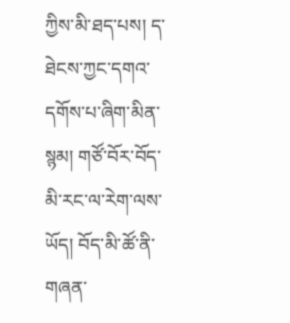ཀྱིས་མི་ཐད་པས། ད་ཐེངས་ཀྱང་དགའ་དགོས་པ་ཞིག་མིན་སྙམ། གཙོ་བོར་བོད་མི་རང་ལ་རེག་ལས་ཡོད། བོད་མི་ཚོ་ནི་གཞན་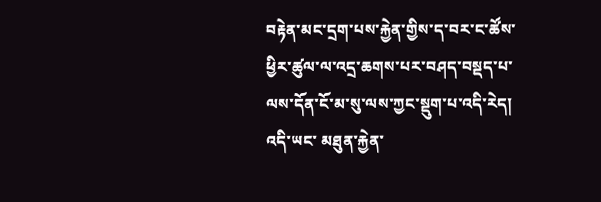བརྟེན་མང་དྲག་པས་རྐྱེན་གྱིས་ད་བར་ང་ཚོས་ཕྱིར་ཚུལ་ལ་འདྲ་ཆགས་པར་བཤད་བསྡད་པ་ལས་དོན་ངོ་མ་སུ་ལས་ཀྱང་སྡུག་པ་འདི་རེད།
འདི་ཡང་ མཐུན་རྐྱེན་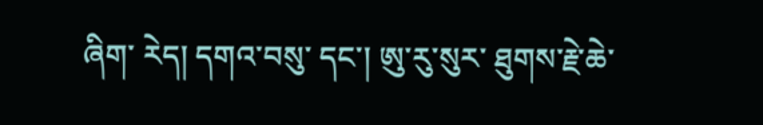ཞིག་ རེད། དགའ་བསུ་ དང་། ཨུ་རུ་སུར་ ཐུགས་རྗེ་ཆེ་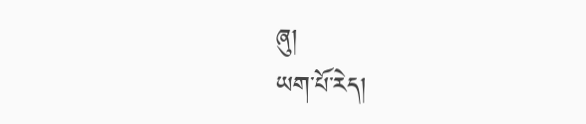ཞུ།
ཡག་པོ་རེད།